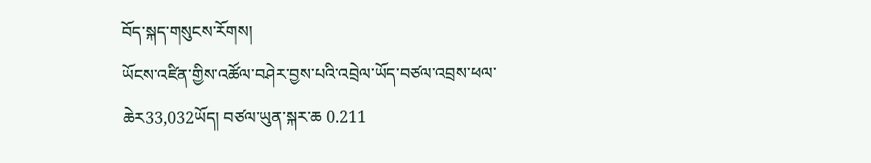བོད་སྐད་གསུངས་རོགས།
ཡོངས་འཛིན་གྱིས་འཚོལ་བཤེར་བྱས་པའི་འབྲེལ་ཡོད་བཙལ་འབྲས་ཕལ་ཆེར33,032ཡོད། བཙལ་ཡུན་སྐར་ཆ 0.211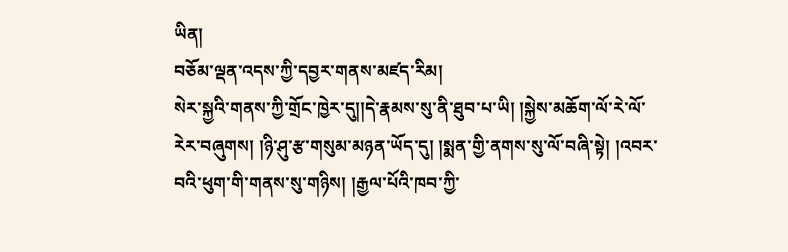ཡིན།
བཅོམ་ལྡན་འདས་ཀྱི་དབྱར་གནས་མཛད་རིམ།
སེར་སྐྱའི་གནས་ཀྱི་གྲོང་ཁྱེར་དུ།།དེ་རྣམས་སུ་ནི་ཐུབ་པ་ཡི། །སྐྱེས་མཆོག་ལོ་རེ་ལོ་རེར་བཞུགས། །ཉི་ཤུ་རྩ་གསུམ་མཉན་ཡོད་དུ། །སྨན་གྱི་ནགས་སུ་ལོ་བཞི་སྟེ། །འབར་བའི་ཕུག་གི་གནས་སུ་གཉིས། །རྒྱལ་པོའི་ཁབ་ཀྱི་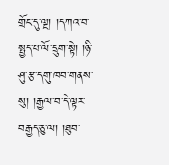གྲོང་དུ་ལྔ། །དཀའ་བ་སྤྱད་པ་ལོ་དྲུག་སྟེ། །ཉི་ཤུ་རྩ་དགུ་ཁབ་གནས་སུ། །རྒྱལ་བ་དེ་ལྟར་བརྒྱད་ཅུ་ལ། །ཐུབ་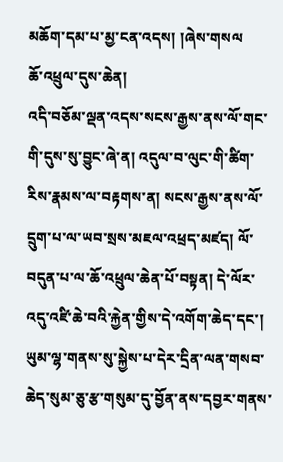མཆོག་དམ་པ་མྱ་ངན་འདས། །ཞེས་གསལ
ཆོ་འཕྲུལ་དུས་ཆེན།
འདི་བཅོམ་ལྡན་འདས་སངས་རྒྱས་ནས་ལོ་གང་གི་དུས་སུ་བྱུང་ཞེ་ན། འདུལ་བ་ལུང་གི་ཚིག་རིས་རྣམས་ལ་བརྟགས་ན། སངས་རྒྱས་ནས་ལོ་དྲུག་པ་ལ་ཡབ་སྲས་མཇལ་འཕྲད་མཛད། ལོ་བདུན་པ་ལ་ཆོ་འཕྲུལ་ཆེན་པོ་བསྟན། དེ་ལོར་འདུ་འཛི་ཆེ་བའི་རྐྱེན་གྱིས་དེ་འགོག་ཆེད་དང་། ཡུམ་ལྷ་གནས་སུ་སྐྱེས་པ་དེར་དྲིན་ལན་གསབ་ཆེད་སུམ་ཅུ་རྩ་གསུམ་དུ་བྱོན་ནས་དབྱར་གནས་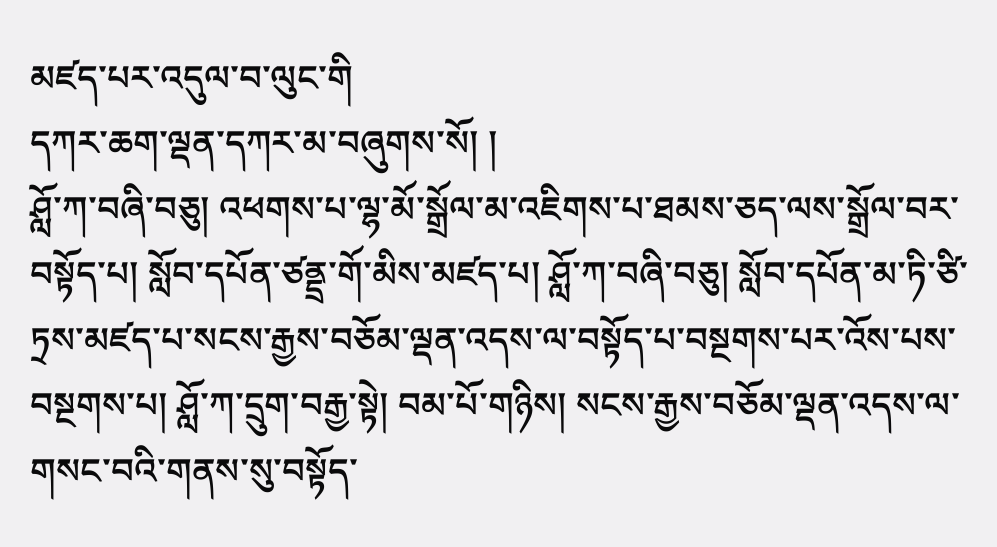མཛད་པར་འདུལ་བ་ལུང་གི
དཀར་ཆག་ལྡན་དཀར་མ་བཞུགས་སོ། །
ཤློ་ཀ་བཞི་བཅུ། འཕགས་པ་ལྷ་མོ་སྒྲོལ་མ་འཇིགས་པ་ཐམས་ཅད་ལས་སྒྲོལ་བར་བསྟོད་པ། སློབ་དཔོན་ཙནྡྲ་གོ་མིས་མཛད་པ། ཤློ་ཀ་བཞི་བཅུ། སློབ་དཔོན་མ་ཏི་ཙི་ཏྲས་མཛད་པ་སངས་རྒྱས་བཅོམ་ལྡན་འདས་ལ་བསྟོད་པ་བསྔགས་པར་འོས་པས་བསྔགས་པ། ཤློ་ཀ་དྲུག་བརྒྱ་སྟེ། བམ་པོ་གཉིས། སངས་རྒྱས་བཅོམ་ལྡན་འདས་ལ་གསང་བའི་གནས་སུ་བསྟོད་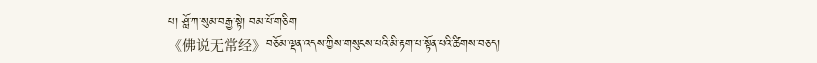པ། ཤློ་ཀ་སུམ་བརྒྱ་སྟེ། བམ་པོ་གཅིག
《佛说无常经》བཅོམ་ལྡན་འདས་ཀྱིས་གསུངས་པའི་མི་རྟག་པ་སྟོན་པའི་ཚིགས་བཅད།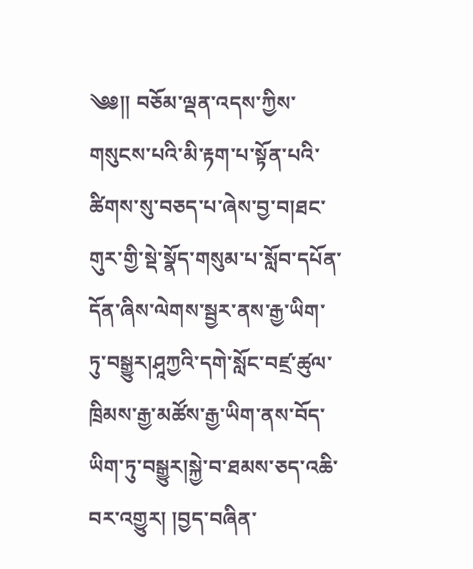༄༅།། བཅོམ་ལྡན་འདས་ཀྱིས་གསུངས་པའི་མི་རྟག་པ་སྟོན་པའི་ཚིགས་སུ་བཅད་པ་ཞེས་བྱ་བ།ཐང་གུར་གྱི་སྡེ་སྣོད་གསུམ་པ་སློབ་དཔོན་དོན་ཞིས་ལེགས་སྦྱར་ནས་རྒྱ་ཡིག་ཏུ་བསྒྱུར།ཤཱཀྱའི་དགེ་སློང་བཛྲ་ཚུལ་ཁྲིམས་རྒྱ་མཚོས་རྒྱ་ཡིག་ནས་བོད་ཡིག་ཏུ་བསྒྱུར།སྐྱེ་བ་ཐམས་ཅད་འཆི་བར་འགྱུར། །བྱད་བཞིན་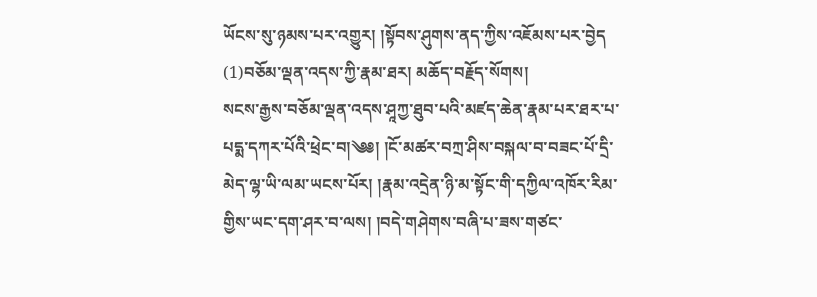ཡོངས་སུ་ཉམས་པར་འགྱུར། །སྟོབས་ཤུགས་ནད་ཀྱིས་འཇོམས་པར་བྱེད
(1)བཅོམ་ལྡན་འདས་ཀྱི་རྣམ་ཐར། མཆོད་བརྗོད་སོགས།
སངས་རྒྱས་བཅོམ་ལྡན་འདས་ཤཱཀྱ་ཐུབ་པའི་མཛད་ཆེན་རྣམ་པར་ཐར་པ་པདྨ་དཀར་པོའི་ཕྲེང་བ།༄༅། །ངོ་མཚར་བཀྲ་ཤིས་བསྐལ་བ་བཟང་པོ་དྲི་མེད་ལྷ་ཡི་ལམ་ཡངས་པོར། །རྣམ་འདྲེན་ཉི་མ་སྟོང་གི་དཀྱིལ་འཁོར་རིམ་གྱིས་ཡང་དག་ཤར་བ་ལས། །བདེ་གཤེགས་བཞི་པ་ཟས་གཙང་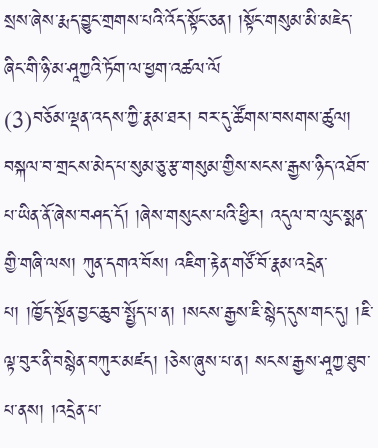སྲས་ཞེས་རྨད་བྱུང་གྲགས་པའི་འོད་སྟོང་ཅན། །སྟོང་གསུམ་མི་མཇེད་ཞིང་གི་ཉི་མ་ཤཱཀྱའི་ཏོག་ལ་ཕྱག་འཚལ་ལོ
(3)བཅོམ་ལྡན་འདས་ཀྱི་རྣམ་ཐར། བར་དུ་ཚོགས་བསགས་ཚུལ།
བསྐལ་བ་གྲངས་མེད་པ་སུམ་ཅུ་རྩ་གསུམ་གྱིས་སངས་རྒྱས་ཉིད་འཐོབ་པ་ཡིན་ནོ་ཞེས་བཤད་དོ། །ཞེས་གསུངས་པའི་ཕྱིར། འདུལ་བ་ལུང་སྨན་གྱི་གཞི་ལས། ཀུན་དགའ་བོས། འཇིག་རྟེན་གཙོ་བོ་རྣམ་འདྲེན་པ། །ཁྱོད་སྔོན་བྱང་ཆུབ་སྤྱོད་པ་ན། །སངས་རྒྱས་ཇི་སྙེད་དུས་གང་དུ། །ཇི་ལྟ་བུར་ནི་བསྙེན་བཀུར་མཛད། །ཅེས་ཞུས་པ་ན། སངས་རྒྱས་ཤཱཀྱ་ཐུབ་པ་ནས། །འདྲེན་པ་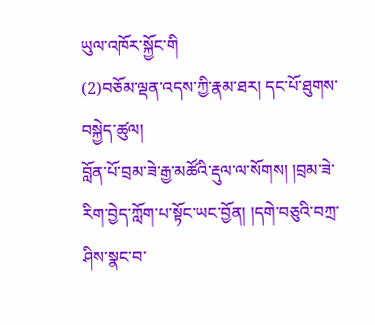ཡུལ་འཁོར་སྐྱོང་གི
(2)བཅོམ་ལྡན་འདས་ཀྱི་རྣམ་ཐར། དང་པོ་ཐུགས་བསྐྱེད་ཚུལ།
བློན་པོ་བྲམ་ཟེ་རྒྱ་མཚོའི་རྡུལ་ལ་སོགས། །བྲམ་ཟེ་རིག་བྱེད་ཀློག་པ་སྟོང་ཡང་བྱོན། །དགེ་བཅུའི་བཀྲ་ཤིས་སྣང་བ་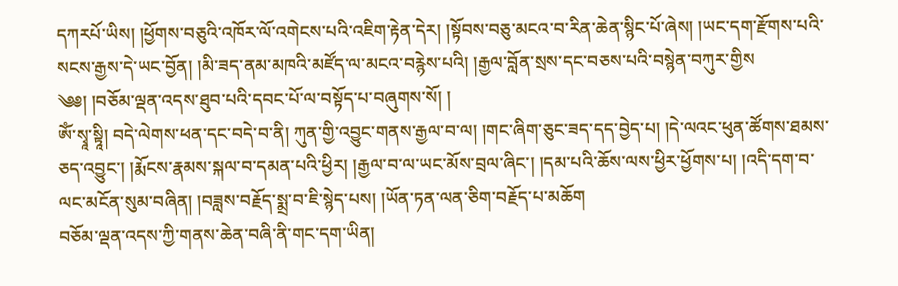དཀརཔོ་ཡིས། །ཕྱོགས་བཅུའི་འཁོར་ལོ་འགེངས་པའི་འཇིག་རྟེན་དེར། །སྟོབས་བཅུ་མངའ་བ་རིན་ཆེན་སྙིང་པོ་ཞེས། །ཡང་དག་རྫོགས་པའི་སངས་རྒྱས་དེ་ཡང་བྱོན། །མི་ཟད་ནམ་མཁའི་མཛོད་ལ་མངའ་བརྙེས་པའི། །རྒྱལ་བློན་སྲས་དང་བཅས་པའི་བསྙེན་བཀུར་གྱིས
༄༅། །བཅོམ་ལྡན་འདས་ཐུབ་པའི་དབང་པོ་ལ་བསྟོད་པ་བཞུགས་སོ། །
ཨོཾ་སྭཱ་སྟཱི། བདེ་ལེགས་ཕན་དང་བདེ་བ་ནི། ཀུན་གྱི་འབྱུང་གནས་རྒྱལ་བ་ལ། །གང་ཞིག་ཅུང་ཟད་དད་བྱེད་པ། །དེ་ལའང་ཕུན་ཚོགས་ཐམས་ཅད་འབྱུང་། །རྨོངས་རྣམས་སྐལ་བ་དམན་པའི་ཕྱིར། །རྒྱལ་བ་ལ་ཡང་མོས་བྲལ་ཞིང་། །དམ་པའི་ཆོས་ལས་ཕྱིར་ཕྱོགས་པ། །འདི་དག་བ་ལང་མངོན་སུམ་བཞིན། །བཟླས་བརྗོད་སྨྲ་བ་ཇི་སྙེད་པས། །ཡོན་ཏན་ལན་ཅིག་བརྗོད་པ་མཆོག
བཅོམ་ལྡན་འདས་ཀྱི་གནས་ཆེན་བཞི་ནི་གང་དག་ཡིན།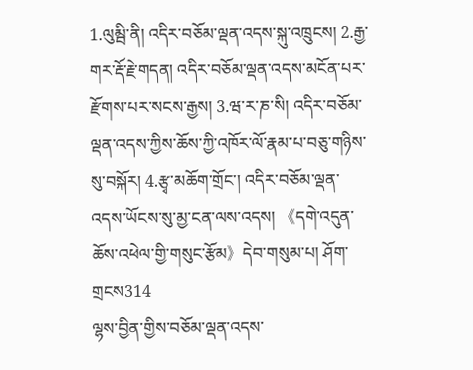1.ལུམྦི་ནི། འདིར་བཅོམ་ལྡན་འདས་སྐུ་འཁྲུངས། 2.རྒྱ་གར་རྡོ་རྗེ་གདན། འདིར་བཅོམ་ལྡན་འདས་མངོན་པར་རྫོགས་པར་སངས་རྒྱས། 3.ཝ་ར་ཎ་སི། འདིར་བཅོམ་ལྡན་འདས་ཀྱིས་ཆོས་ཀྱི་འཁོར་ལོ་རྣམ་པ་བཅུ་གཉིས་སུ་བསྐོར། 4.རྩྭ་མཆོག་གྲོང་། འདིར་བཅོམ་ལྡན་འདས་ཡོངས་སུ་མྱ་ངན་ལས་འདས། 《དགེ་འདུན་ཆོས་འཕེལ་གྱི་གསུང་རྩོམ》དེབ་གསུམ་པ། ཤོག་གྲངས314
ལྷས་བྱིན་གྱིས་བཅོམ་ལྡན་འདས་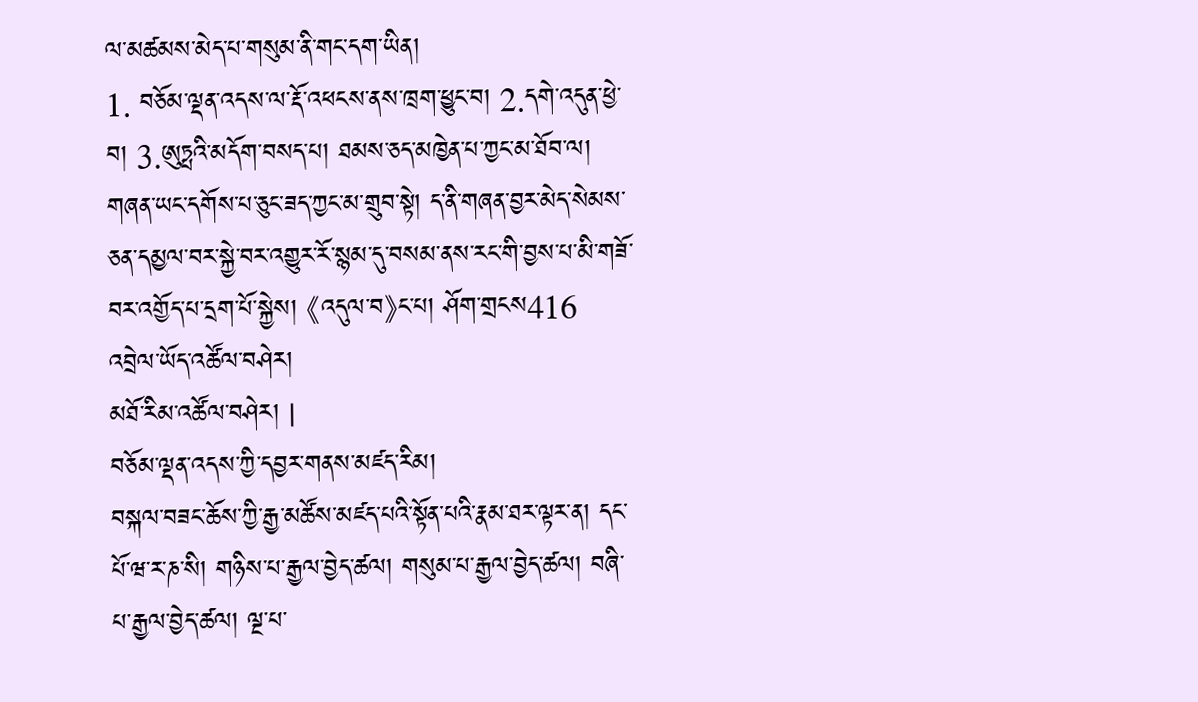ལ་མཚམས་མེད་པ་གསུམ་ནི་གང་དག་ཡིན།
1. བཅོམ་ལྡན་འདས་ལ་རྡོ་འཕངས་ནས་ཁྲག་ཕྱུང་བ། 2.དགེ་འདུན་ཕྱེ་བ། 3.ཨུཏྤའི་མདོག་བསད་པ། ཐམས་ཅད་མཁྱེན་པ་ཀྱང་མ་ཐོབ་ལ། གཞན་ཡང་དགོས་པ་ཅུང་ཟད་ཀྱང་མ་གྲུབ་སྟེ། ད་ནི་གཞན་བྱར་མེད་སེམས་ཅན་དམྱལ་བར་སྐྱེ་བར་འགྱུར་རོ་སྙམ་དུ་བསམ་ནས་རང་གི་བྱས་པ་མི་གཟོ་བར་འགྱོད་པ་དྲག་པོ་སྐྱེས། 《འདུལ་བ》ང་པ། ཤོག་གྲངས416
འབྲེལ་ཡོད་འཚོལ་བཤེར།
མཐོ་རིམ་འཚོལ་བཤེར། |
བཅོམ་ལྡན་འདས་ཀྱི་དབྱར་གནས་མཛད་རིམ།
བསྐལ་བཟང་ཆོས་ཀྱི་རྒྱ་མཚོས་མཛད་པའི་སྟོན་པའི་རྣམ་ཐར་ལྟར་ན། དང་པོ་ཝ་ར་ཎ་སི། གཉིས་པ་རྒྱལ་བྱེད་ཚལ། གསུམ་པ་རྒྱལ་བྱེད་ཚལ། བཞི་པ་རྒྱལ་བྱེད་ཚལ། ལྔ་པ་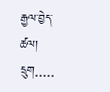རྒྱལ་བྱེད་ཚལ། དྲུག.....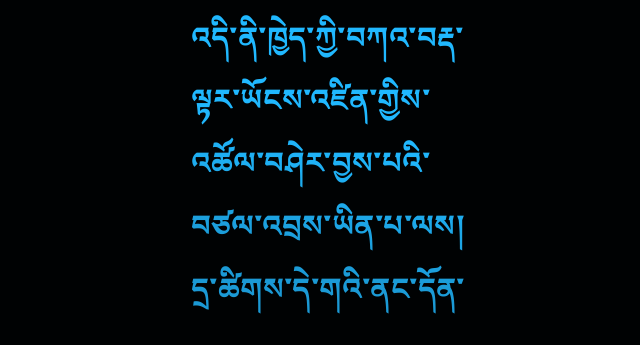འདི་ནི་ཁྱེད་ཀྱི་བཀའ་བརྡ་ལྟར་ཡོངས་འཛིན་གྱིས་འཚོལ་བཤེར་བྱས་པའི་བཙལ་འབྲས་ཡིན་པ་ལས། དྲ་ཚིགས་དེ་གའི་ནང་དོན་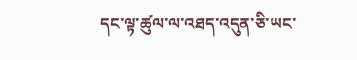དང་ལྟ་ཚུལ་ལ་འཐད་འདུན་ཅི་ཡང་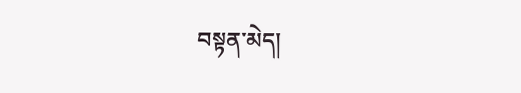བསྟན་མེད།